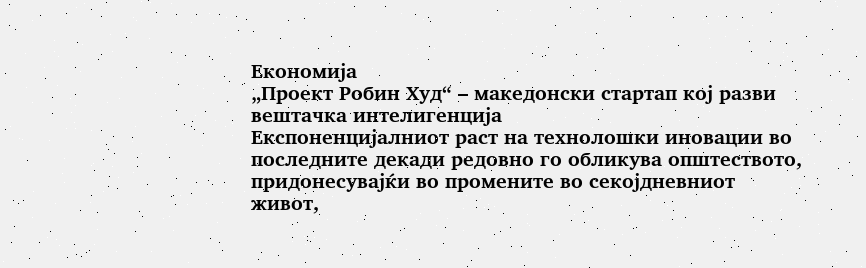Економија
„Проект Робин Худ“ – македонски стартап кој разви вештачка интелигенција
Експоненцијалниот раст на технолошки иновации во последните декади редовно го обликува општеството, придонесувајќи во промените во секојдневниот живот,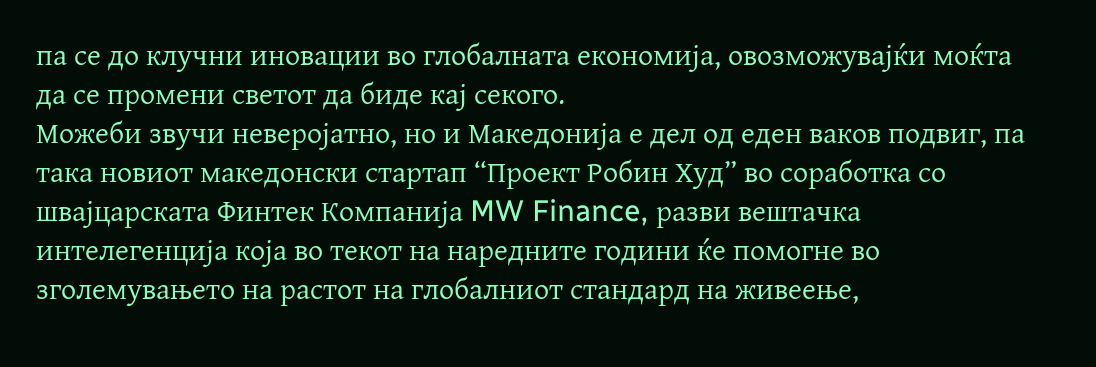па се до клучни иновации во глобалната економија, овозможувајќи моќта да се промени светот да биде кај секого.
Можеби звучи неверојатно, но и Македонија е дел од еден ваков подвиг, па така новиот македонски стартап “Проект Робин Худ” во соработка со швајцарската Финтек Компанија MW Finance, разви вештачка интелегенција која во текот на наредните години ќе помогне во зголемувањето на растот на глобалниот стандард на живеење,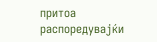притоа распоредувајќи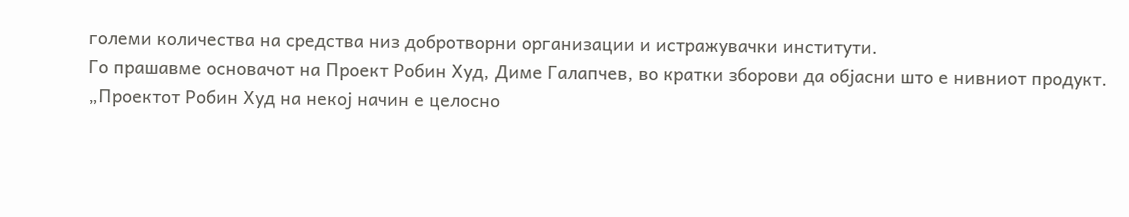големи количества на средства низ добротворни организации и истражувачки институти.
Го прашавме основачот на Проект Робин Худ, Диме Галапчев, во кратки зборови да објасни што е нивниот продукт.
„Проектот Робин Худ на некој начин е целосно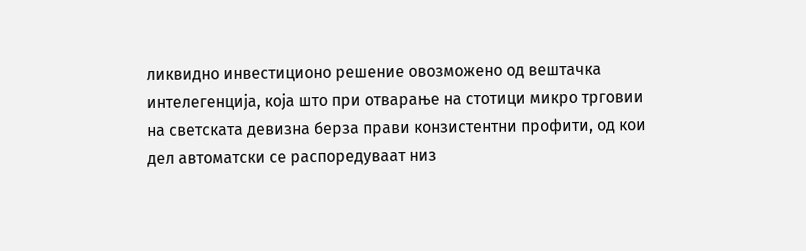ликвидно инвестиционо решение овозможено од вештачка интелегенција, која што при отварање на стотици микро трговии на светската девизна берза прави конзистентни профити, од кои дел автоматски се распоредуваат низ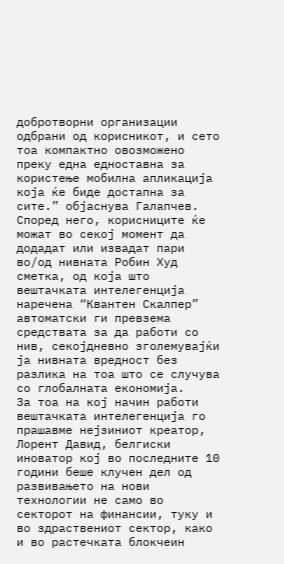добротворни организации одбрани од корисникот, и сето тоа компактно овозможено преку една едноставна за користење мобилна апликација која ќе биде достапна за сите.” објаснува Галапчев.
Според него, корисниците ќе можат во секој момент да додадат или извадат пари во/од нивната Робин Худ сметка, од која што вештачката интелегенција наречена “Квантен Скалпер” автоматски ги превзема средствата за да работи со нив, секојдневно зголемувајќи ја нивната вредност без разлика на тоа што се случува со глобалната економија.
За тоа на кој начин работи вештачката интелегенција го прашавме нејзиниот креатор, Лорент Давид, белгиски иноватор кој во последните 10 години беше клучен дел од развивањето на нови технологии не само во секторот на финансии, туку и во здраствениот сектор, како и во растечката блокчеин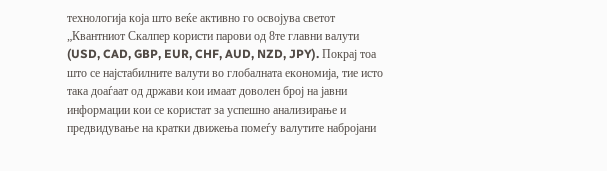технологија која што веќе активно го освојува светот
„Квантниот Скалпер користи парови од 8те главни валути (USD, CAD, GBP, EUR, CHF, AUD, NZD, JPY). Покрај тоа што се најстабилните валути во глобалната економија, тие исто така доаѓаат од држави кои имаат доволен број на јавни информации кои се користат за успешно анализирање и предвидување на кратки движења помеѓу валутите набројани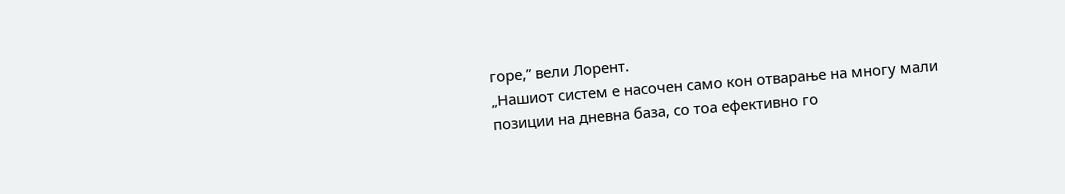горе,” вели Лорент.
„Нашиот систем е насочен само кон отварање на многу мали позиции на дневна база, со тоа ефективно го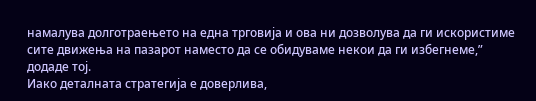намалува долготраењето на една трговија и ова ни дозволува да ги искористиме сите движења на пазарот наместо да се обидуваме некои да ги избегнеме,” додаде тој.
Иако деталната стратегија е доверлива,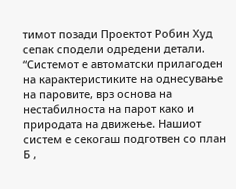тимот позади Проектот Робин Худ сепак сподели одредени детали.
“Системот е автоматски прилагоден на карактеристиките на однесување на паровите, врз основа на нестабилноста на парот како и природата на движење. Нашиот систем е секогаш подготвен со план Б ,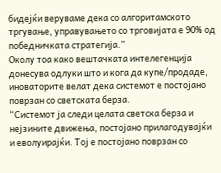бидејќи веруваме дека со алгоритамското тргување, управувањето со трговијата е 90% од победничката стратегија.”
Околу тоа како вештачката интелегенција донесува одлуки што и кога да купе/продаде, иноваторите велат дека системот е постојано поврзан со светската берза.
“Системот ја следи целата светска берза и нејзините движења, постојано прилагодувајќи и еволуирајќи. Тој е постојано поврзан со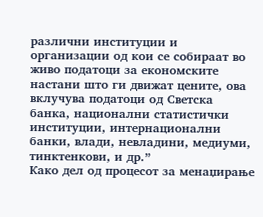различни институции и организации од кои се собираат во живо податоци за економските настани што ги движат цените, ова вклучува податоци од Светска банка, национални статистички институции, интернационални банки, влади, невладини, медиуми, тинктенкови, и др.”
Како дел од процесот за менаџирање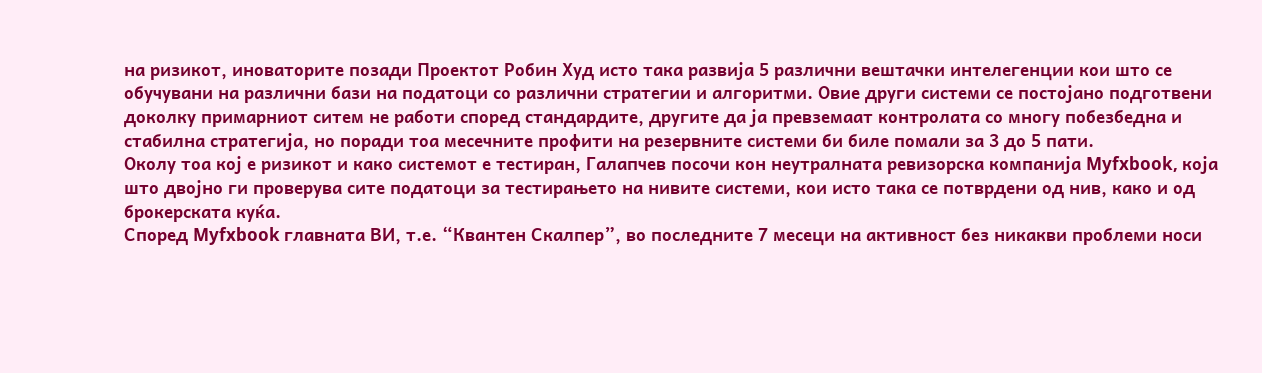на ризикот, иноваторите позади Проектот Робин Худ исто така развија 5 различни вештачки интелегенции кои што се обучувани на различни бази на податоци со различни стратегии и алгоритми. Овие други системи се постојано подготвени доколку примарниот ситем не работи според стандардите, другите да ја превземаат контролата со многу побезбедна и стабилна стратегија, но поради тоа месечните профити на резервните системи би биле помали за 3 до 5 пати.
Околу тоа кој е ризикот и како системот е тестиран, Галапчев посочи кон неутралната ревизорска компанија Myfxbook, која што двојно ги проверува сите податоци за тестирањето на нивите системи, кои исто така се потврдени од нив, како и од брокерската куќа.
Според Myfxbook главната ВИ, т.е. “Квантен Скалпер”, во последните 7 месеци на активност без никакви проблеми носи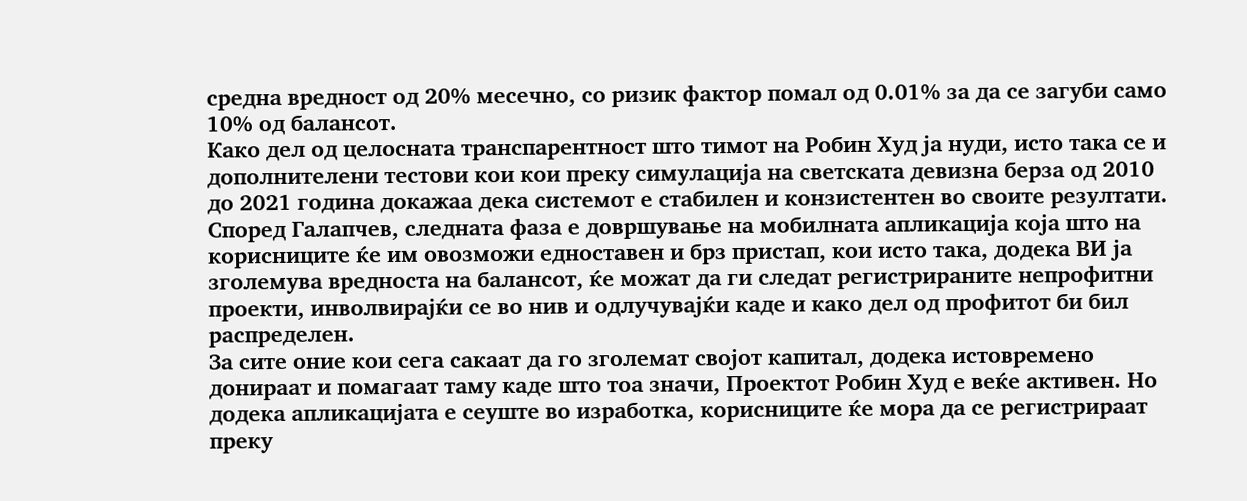средна вредност од 20% месечно, со ризик фактор помал од 0.01% за да се загуби само 10% од балансот.
Како дел од целосната транспарентност што тимот на Робин Худ ја нуди, исто така се и дополнителени тестови кои кои преку симулација на светската девизна берза од 2010 до 2021 година докажаа дека системот е стабилен и конзистентен во своите резултати.
Според Галапчев, следната фаза е довршување на мобилната апликација која што на корисниците ќе им овозможи едноставен и брз пристап, кои исто така, додека ВИ ја зголемува вредноста на балансот, ќе можат да ги следат регистрираните непрофитни проекти, инволвирајќи се во нив и одлучувајќи каде и како дел од профитот би бил распределен.
За сите оние кои сега сакаат да го зголемат својот капитал, додека истовремено донираат и помагаат таму каде што тоа значи, Проектот Робин Худ е веќе активен. Но додека апликацијата е сеуште во изработка, корисниците ќе мора да се регистрираат преку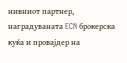нивниот партнер, наградуваната ECN брокерска куќа и провајдер на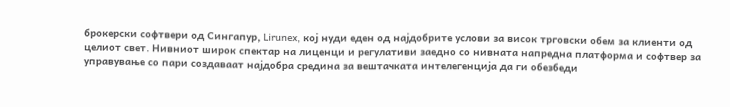брокерски софтвери од Сингапур, Lirunex, кој нуди еден од најдобрите услови за висок трговски обем за клиенти од целиот свет. Нивниот широк спектар на лиценци и регулативи заедно со нивната напредна платформа и софтвер за управување со пари создаваат најдобра средина за вештачката интелегенција да ги обезбеди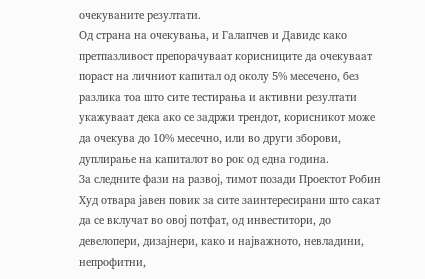очекуваните резултати.
Од страна на очекувања, и Галапчев и Давидс како претпазливост препорачуваат корисниците да очекуваат пораст на личниот капитал од околу 5% месечено, без разлика тоа што сите тестирања и активни резултати укажуваат дека ако се задржи трендот, корисникот може да очекува до 10% месечно, или во други зборови, дуплирање на капиталот во рок од една година.
За следните фази на развој, тимот позади Проектот Робин Худ отвара јавен повик за сите заинтересирани што сакат да се вклучат во овој потфат, од инвеститори, до девелопери, дизајнери, како и најважното, невладини, непрофитни,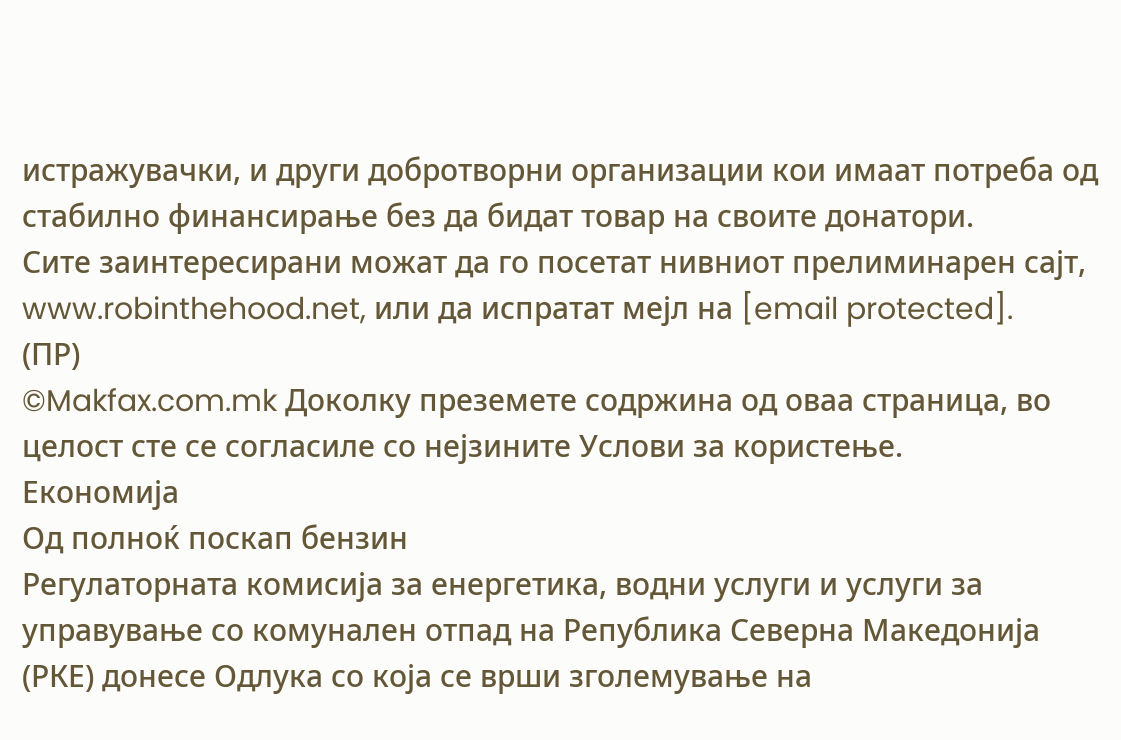истражувачки, и други добротворни организации кои имаат потреба од стабилно финансирање без да бидат товар на своите донатори.
Сите заинтересирани можат да го посетат нивниот прелиминарен сајт, www.robinthehood.net, или да испратат мејл на [email protected].
(ПР)
©Makfax.com.mk Доколку преземете содржина од оваа страница, во целост сте се согласиле со нејзините Услови за користење.
Економија
Од полноќ поскап бензин
Регулаторната комисија за енергетика, водни услуги и услуги за управување со комунален отпад на Република Северна Македонија (РКЕ) донесе Одлука со која се врши зголемување на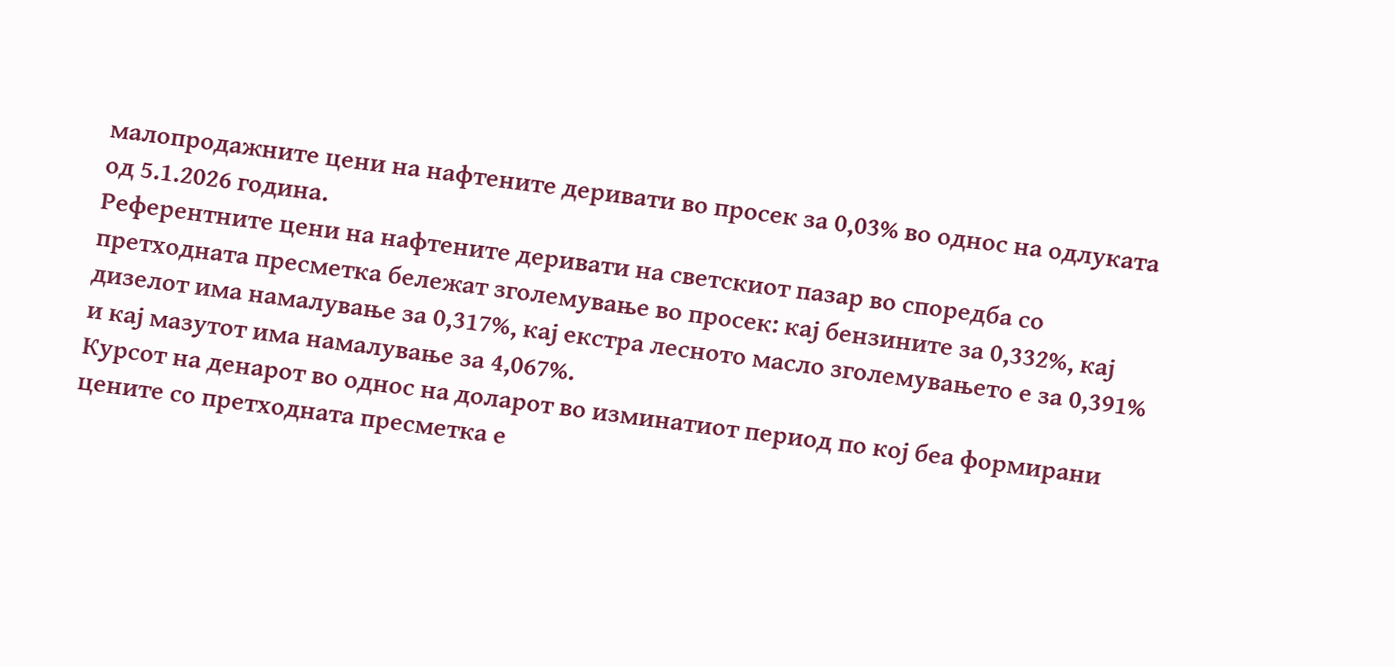малопродажните цени на нафтените деривати во просек за 0,03% во однос на одлуката од 5.1.2026 година.
Референтните цени на нафтените деривати на светскиот пазар во споредба со претходната пресметка бележат зголемување во просек: кај бензините за 0,332%, кај дизелот има намалување за 0,317%, кај екстра лесното масло зголемувањето е за 0,391% и кај мазутот има намалување за 4,067%.
Курсот на денарот во однос на доларот во изминатиот период по кој беа формирани цените со претходната пресметка е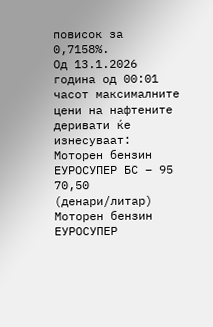повисок за 0,7158%.
Од 13.1.2026 година од 00:01 часот максималните цени на нафтените деривати ќе изнесуваат:
Моторен бензин ЕУРОСУПЕР БС – 95 70,50 (денари/литар)
Моторен бензин ЕУРОСУПЕР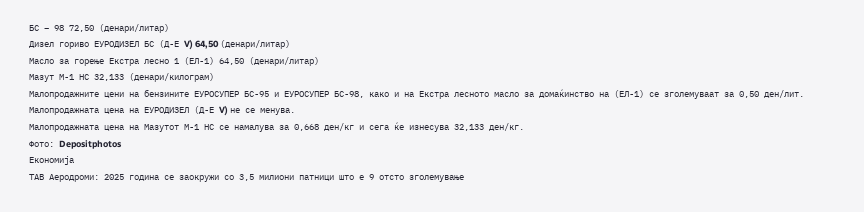БС – 98 72,50 (денари/литар)
Дизел гориво ЕУРОДИЗЕЛ БС (Д-Е V) 64,50 (денари/литар)
Масло за горење Екстра лесно 1 (ЕЛ-1) 64,50 (денари/литар)
Мазут М-1 НС 32,133 (денари/килограм)
Малопродажните цени на бензините ЕУРОСУПЕР БС-95 и ЕУРОСУПЕР БС-98, како и на Екстра лесното масло за домаќинство на (ЕЛ-1) се зголемуваат за 0,50 ден/лит.
Малопродажната цена на ЕУРОДИЗЕЛ (Д-Е V) не се менува.
Малопродажната цена на Мазутот М-1 НС се намалува за 0,668 ден/кг и сега ќе изнесува 32,133 ден/кг.
Фото: Depositphotos
Економија
ТАВ Аеродроми: 2025 година се заокружи со 3,5 милиони патници што е 9 отсто зголемување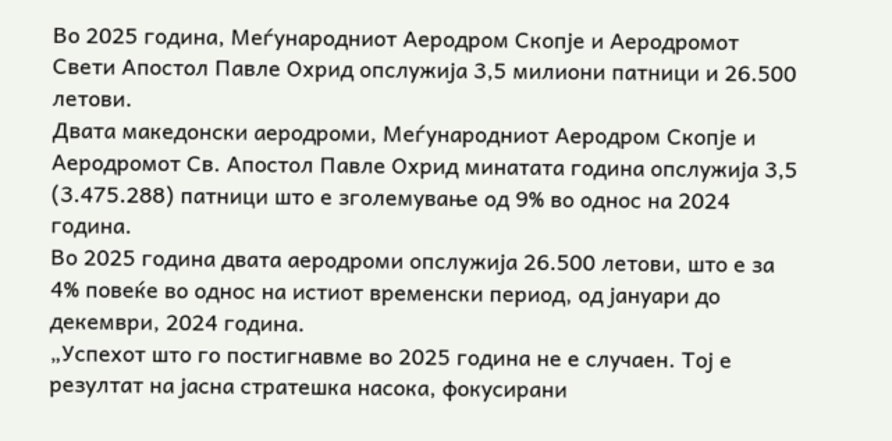Во 2025 година, Меѓународниот Аеродром Скопје и Аеродромот Свети Апостол Павле Охрид опслужија 3,5 милиони патници и 26.500 летови.
Двата македонски аеродроми, Меѓународниот Аеродром Скопје и Аеродромот Св. Апостол Павле Охрид минатата година опслужија 3,5 (3.475.288) патници што е зголемување од 9% во однос на 2024 година.
Во 2025 година двата аеродроми опслужија 26.500 летови, што е за 4% повеќе во однос на истиот временски период, од јануари до декември, 2024 година.
„Успехот што го постигнавме во 2025 година не е случаен. Тој е резултат на јасна стратешка насока, фокусирани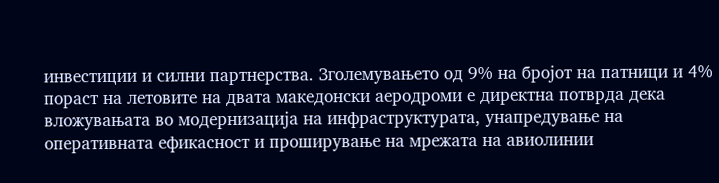инвестиции и силни партнерства. Зголемувањето од 9% на бројот на патници и 4% пораст на летовите на двата македонски аеродроми е директна потврда дека вложувањата во модернизација на инфраструктурата, унапредување на оперативната ефикасност и проширување на мрежата на авиолинии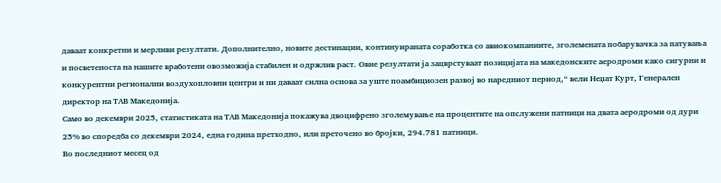даваат конкретни и мерливи резултати. Дополнително, новите дестинации, континуираната соработка со авиокомпаниите, зголемената побарувачка за патувања и посветеноста на нашите вработени овозможија стабилен и одржлив раст. Овие резултати ја зацврстуваат позицијата на македонските аеродроми како сигурни и конкурентни регионални воздухопловни центри и ни даваат силна основа за уште поамбициозен развој во наредниот период,“ вели Неџат Курт, Генерален директор на ТАВ Македонија.
Само во декември 2025, статистиката на ТАВ Македонија покажува двоцифрено зголемување на процентите на опслужени патници на двата аеродроми од дури 25% во споредба со декември 2024, една година претходно, или преточено во бројки, 294.781 патници.
Во последниот месец од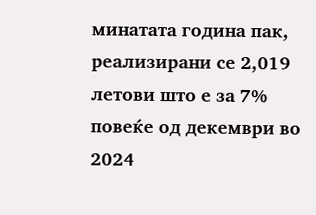минатата година пак, реализирани се 2,019 летови што е за 7% повеќе од декември во 2024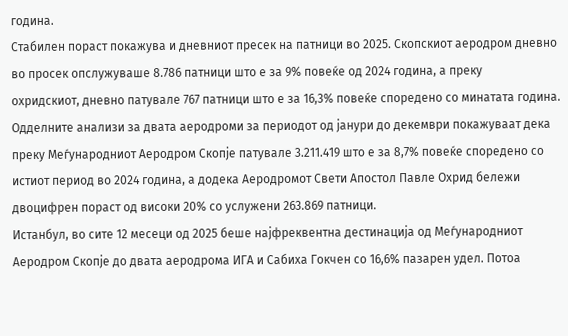година.
Стабилен пораст покажува и дневниот пресек на патници во 2025. Скопскиот аеродром дневно во просек опслужуваше 8.786 патници што е за 9% повеќе од 2024 година, а преку
охридскиот, дневно патувале 767 патници што е за 16,3% повеќе споредено со минатата година.
Одделните анализи за двата аеродроми за периодот од јанури до декември покажуваат дека преку Меѓународниот Аеродром Скопје патувале 3.211.419 што е за 8,7% повеќе споредено со истиот период во 2024 година, а додека Аеродромот Свети Апостол Павле Охрид бележи двоцифрен пораст од високи 20% со услужени 263.869 патници.
Истанбул, во сите 12 месеци од 2025 беше најфреквентна дестинација од Меѓународниот Аеродром Скопје до двата аеродрома ИГА и Сабиха Гокчен со 16,6% пазарен удел. Потоа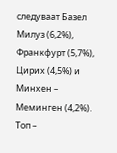следуваат Базел Милуз (6,2%), Франкфурт (5,7%), Цирих (4,5%) и Минхен – Меминген (4,2%).
Топ –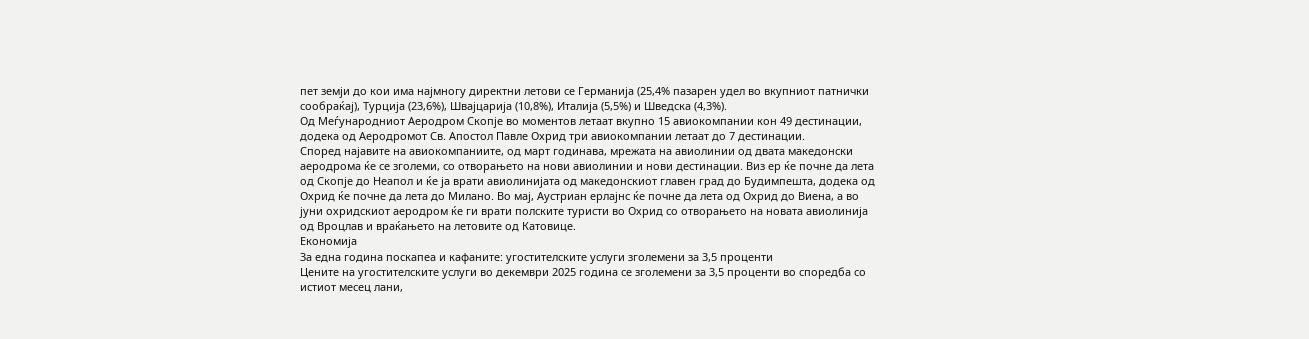пет земји до кои има најмногу директни летови се Германија (25,4% пазарен удел во вкупниот патнички сообраќај), Турција (23,6%), Швајцарија (10,8%), Италија (5,5%) и Шведска (4,3%).
Од Меѓународниот Аеродром Скопје во моментов летаат вкупно 15 авиокомпании кон 49 дестинации, додека од Аеродромот Св. Апостол Павле Охрид три авиокомпании летаат до 7 дестинации.
Според најавите на авиокомпаниите, од март годинава, мрежата на авиолинии од двата македонски аеродрома ќе се зголеми, со отворањето на нови авиолинии и нови дестинации. Виз ер ќе почне да лета од Скопје до Неапол и ќе ја врати авиолинијата од македонскиот главен град до Будимпешта, додека од Охрид ќе почне да лета до Милано. Во мај, Аустриан ерлајнс ќе почне да лета од Охрид до Виена, а во јуни охридскиот аеродром ќе ги врати полските туристи во Охрид со отворањето на новата авиолинија од Вроцлав и враќањето на летовите од Катовице.
Економија
За една година поскапеа и кафаните: угостителските услуги зголемени за 3,5 проценти
Цените на угостителските услуги во декември 2025 година се зголемени за 3,5 проценти во споредба со истиот месец лани,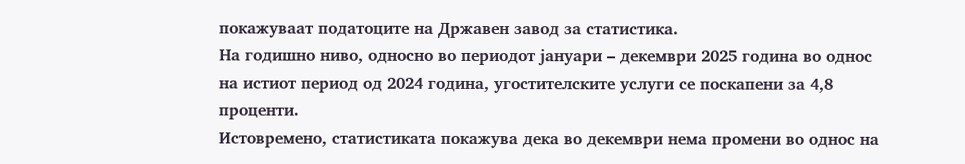покажуваат податоците на Државен завод за статистика.
На годишно ниво, односно во периодот јануари – декември 2025 година во однос на истиот период од 2024 година, угостителските услуги се поскапени за 4,8 проценти.
Истовремено, статистиката покажува дека во декември нема промени во однос на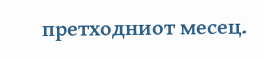претходниот месец.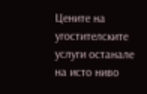Цените на угостителските услуги останале на исто ниво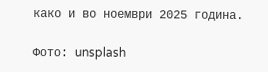како и во ноември 2025 година.

Фото: unsplash